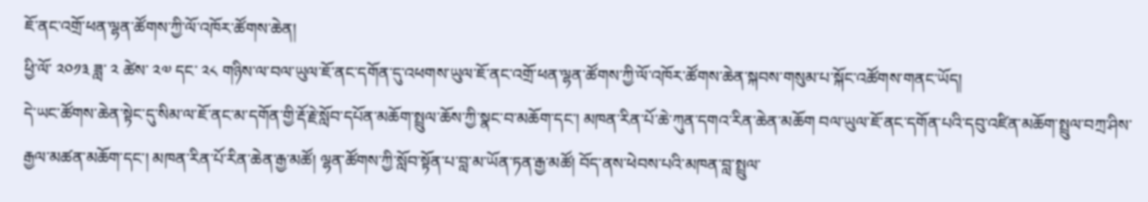ཇོ་ནང་འགྲོ་ཕན་ལྷན་ཚོགས་ཀྱི་ལོ་འཁོར་ཚོགས་ཆེན།
ཕྱི་ལོ་ ༢༠༡༣ ཟླ་ ༢ ཚེས་ ༢༧ དང་ ༢༨ གཉིས་ལ་བལ་ཡུལ་ཇོ་ནང་དགོན་དུ་འཕགས་ཡུལ་ཇོ་ནང་འགྲོ་ཕན་ལྷན་ཚོགས་ཀྱི་ལོ་འཁོར་ཚོགས་ཆེན་སྐབས་གསུམ་པ་སྐོང་འཚོགས་གནང་ཡོད།
དེ་ཡང་ཚོགས་ཆེན་སྟེང་དུ་སིམ་ལ་ཇོ་ནང་མ་དགོན་གྱི་རྡོ་རྗེ་སློབ་དཔོན་མཆོག་སྤྲུལ་ཆོས་ཀྱི་སྣང་བ་མཆོག་དང་། མཁན་རིན་པོ་ཆེ་ཀུན་དགའ་རིན་ཆེན་མཆོག བལ་ཡུལ་ཇོ་ནང་དགོན་པའི་དབུ་འཛིན་མཆོག་སྤྲུལ་བཀྲ་ཤིས་རྒྱལ་མཚན་མཆོག་དང་། མཁན་རིན་པོ་རིན་ཆེན་རྒྱ་མཚོ། ལྷན་ཚོགས་ཀྱི་སློབ་སྟོན་པ་བླ་མ་ཡོན་ཏན་རྒྱ་མཚོ། བོད་ནས་ཕེབས་པའི་མཁན་བླ་སྤྲུལ་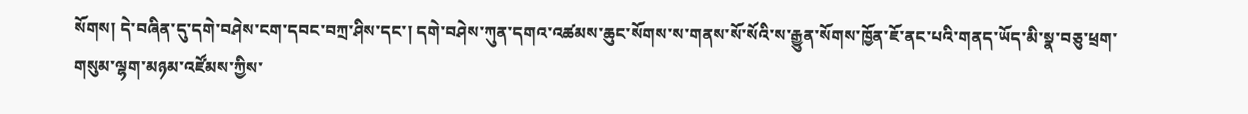སོགས། དེ་བཞིན་དུ་དགེ་བཤེས་ངག་དབང་བཀྲ་ཤིས་དང་། དགེ་བཤེས་ཀུན་དགའ་འཚམས་ཆུང་སོགས་ས་གནས་སོ་སོའི་ས་རྒྱུན་སོགས་ཁྱོན་ཇོ་ནང་པའི་གནད་ཡོད་མི་སྣ་བཅུ་ཕྲག་གསུམ་ལྷག་མཉམ་འཛོམས་ཀྱིས་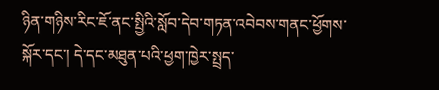ཉིན་གཉིས་རིང་ཇོ་ནང་སྤྱིའི་སློབ་དེབ་གཏན་འབེབས་གནང་ཕྱོགས་སྐོར་དང་། དེ་དང་མཐུན་པའི་ཕྱག་ཁྱེར་སྤྲད་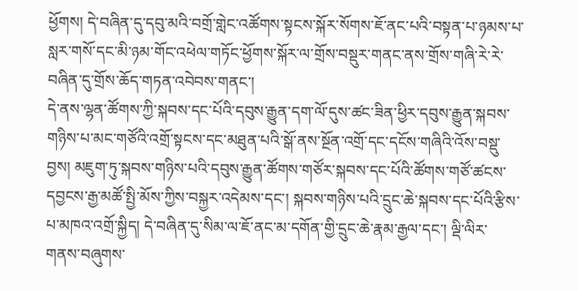ཕྱོགས། དེ་བཞིན་དུ་དབུ་མའི་བགྲོ་གླེང་འཚོགས་སྟངས་སྐོར་སོགས་ཇོ་ནང་པའི་བསྟན་པ་ཉམས་པ་སླར་གསོ་དང་མི་ཉམ་གོང་འཕེལ་གཏོང་ཕྱོགས་སྐོར་ལ་གྲོས་བསྡུར་གནང་ནས་གྲོས་གཞི་རེ་རེ་བཞིན་དུ་གྲོས་ཆོད་གཏན་འབེབས་གནང་།
དེ་ནས་ལྷན་ཚོགས་ཀྱི་སྐབས་དང་པོའི་དབུས་རྒྱུན་དག་ལོ་དུས་ཚང་ཟིན་ཕྱིར་དབུས་རྒྱུན་སྐབས་གཉིས་པ་མང་གཙོའི་འགྲོ་སྟངས་དང་མཐུན་པའི་སྒོ་ནས་སྔོན་འགྲོ་དང་དངོས་གཞིའི་འོས་བསྡུ་བྱས། མཇུག་ཏུ་སྐབས་གཉིས་པའི་དབུས་རྒྱུན་ཚོགས་གཙོར་སྐབས་དང་པོའི་ཚོགས་གཙོ་ཚངས་དབྱངས་རྒྱ་མཚོ་སྤྱི་མོས་ཀྱིས་བསྐྱར་འདེམས་དང་། སྐབས་གཉིས་པའི་དྲུང་ཆེ་སྐབས་དང་པོའི་རྩིས་པ་མཁའ་འགྲོ་སྐྱིད། དེ་བཞིན་དུ་སིམ་ལ་ཇོ་ནང་མ་དགོན་གྱི་དྲུང་ཆེ་རྣམ་རྒྱལ་དང་། ལྡི་ལིར་གནས་བཞུགས་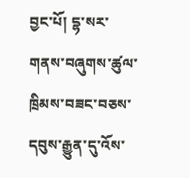བྱང་པོ། དྷ་སར་གནས་བཞུགས་ཚུལ་ཁྲིམས་བཟང་བཅས་དབུས་རྒྱུན་དུ་འོས་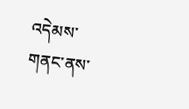འདེམས་གནང་ནས་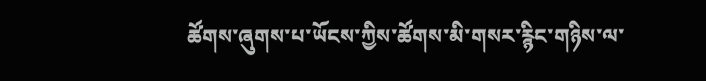ཚོགས་ཞུགས་པ་ཡོངས་ཀྱིས་ཚོགས་མི་གསར་རྙིང་གཉིས་ལ་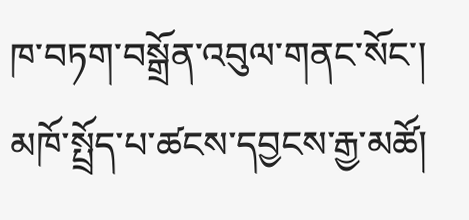ཁ་བཏག་བསྒྲོན་འབུལ་གནང་སོང་།
མཁོ་སྤྲོད་པ་ཚངས་དབྱངས་རྒྱ་མཚོ།